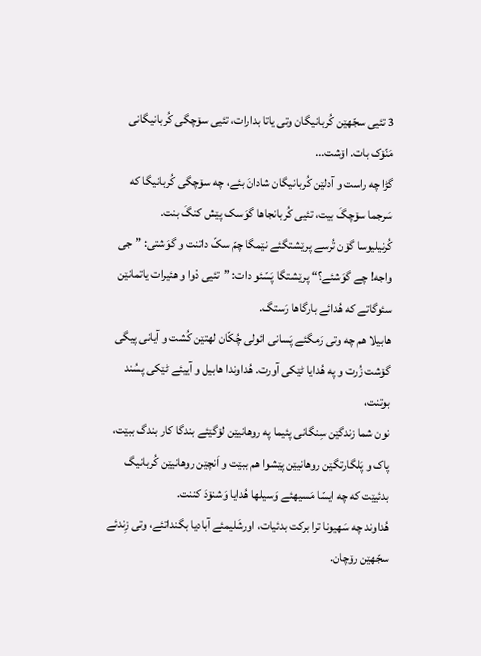3 تئیی سجّهێن کُربانیگان وتی یاتا بدارات، تئیی سۆچگی کُربانیگانی مَنّۆک بات. اۆشت...
گڑا چه راست و آدلێن کُربانیگان شادانَ بئے، چه سۆچگی کُربانیگا که سَرجما سۆچگَ بیت، تئیی کُربانجاها گوَسک پێش کنگَ بنت.
کُرنیلیوسا گۆن تُرسے پرێشتگئے نێمگا چمّ سکّ داتنت و گوَشتی: ”جی واجه! چے گوَشئے؟“ پرێشتگا پَسّئو دات: ”تئیی دْوا و هئیرات یاتمانێن سئوگاتے که هُدائے بارگاها رَستگ.
هابیلا هم چه وتی رَمگئے پَسانی ائولی چُکّان لهتێن کُشت و آیانی پیگی گۆشت زُرت و په هُدایا ٹێکی آورت. هُداوندا هابیل و آییئے ٹێکی پسُند بوتنت،
نون شما زندگێن سِنگانی پئیما په روهانیێن لۆگێئے بندگا کار بندگ ببێت، پاک و پَلگارتگێن روهانیێن پێشوا هم ببێت و اَنچێن روهانیێن کُربانیگ بدئیێت که چه ایسّا مَسیهئے وَسیلها هُدایا وَشنۆدَ کننت.
هُداوند چه سَهیونا ترا برکت بدئیات، اورشَلیمئے آبادیا بگنداتئے، وتی زِندئے سجّهێن رۆچان.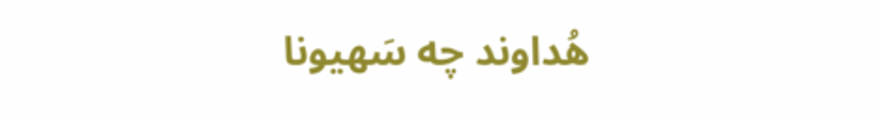هُداوند چه سَهیونا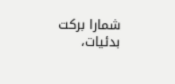شمارا برکت بدئیات،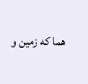هما که زمین و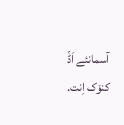آسمانئے اَڈّ کنۆک اِنت.